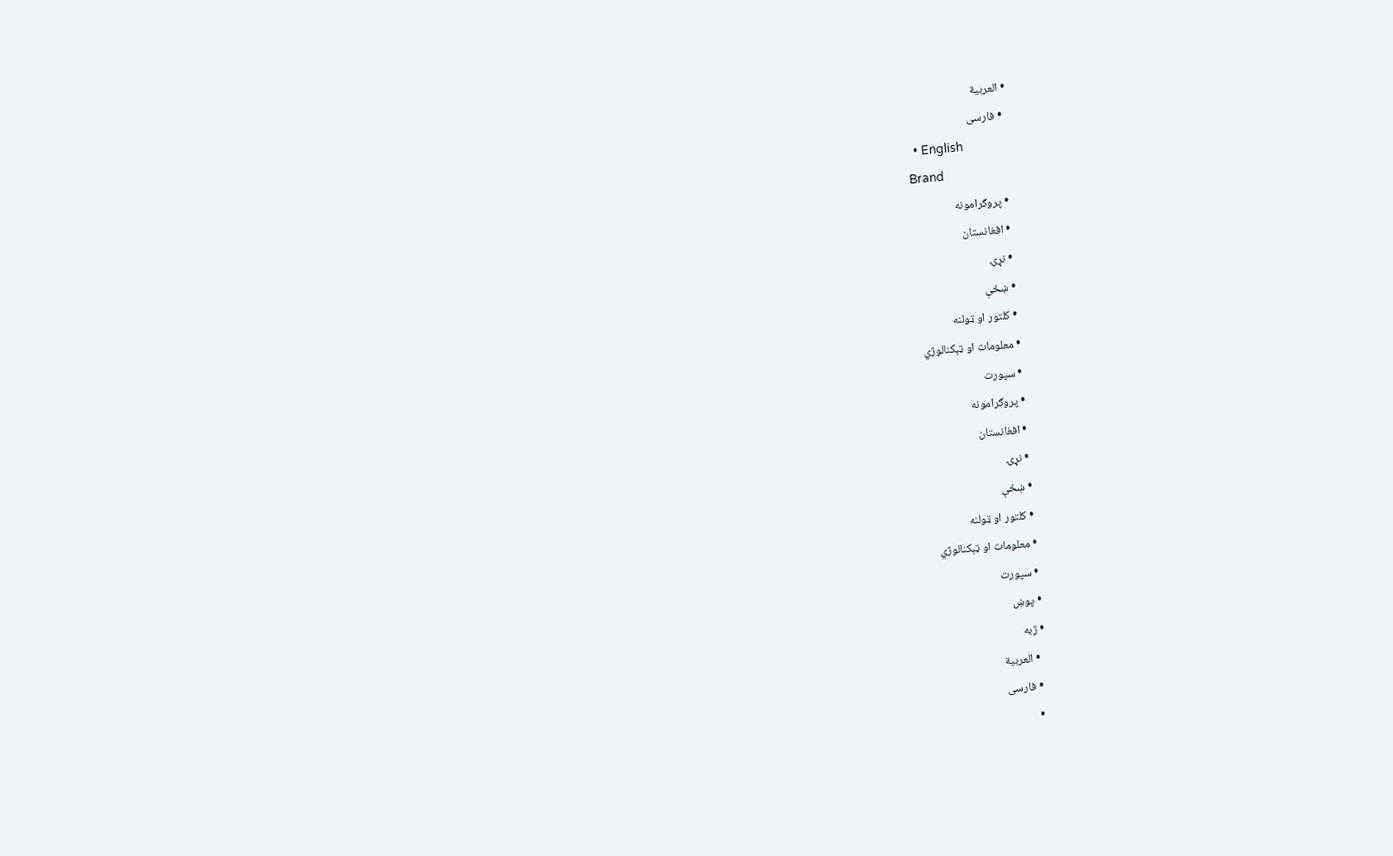• العربية
  • فارسی
  • English
Brand
  • پروګرامونه
  • افغانستان
  • نړۍ
  • ښځې
  • کلتور او ټولنه
  • معلومات او ټېکنالوژي
  • سپورت
  • پروګرامونه
  • افغانستان
  • نړۍ
  • ښځې
  • کلتور او ټولنه
  • معلومات او ټېکنالوژي
  • سپورت
  • پوښ
  • ژبه
    • العربية
    • فارسی
    •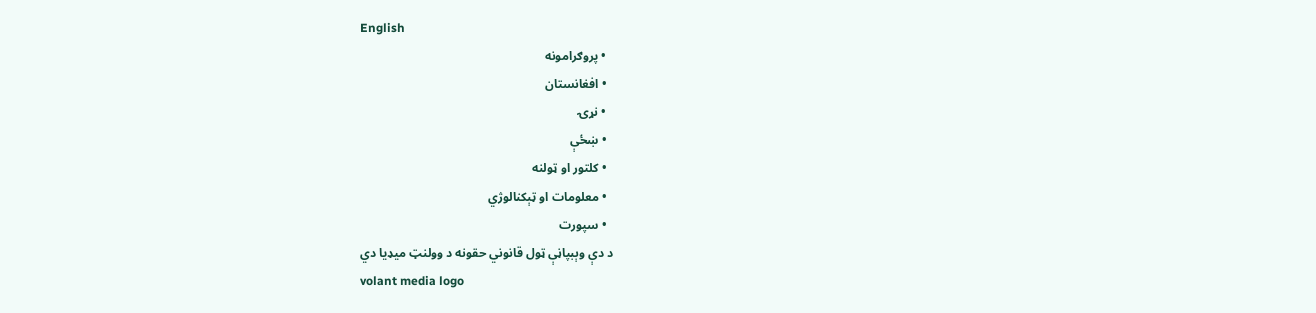English
  • پروګرامونه
  • افغانستان
  • نړۍ
  • ښځې
  • کلتور او ټولنه
  • معلومات او ټېکنالوژي
  • سپورت
د دې وېبپاڼې ټول قانوني حقونه د وولنټ میډیا دي
volant media logo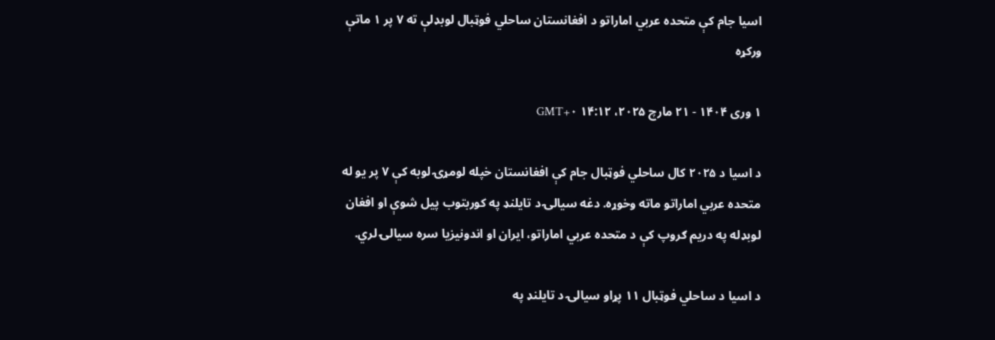اسیا جام کې متحده عربي اماراتو د افغانستان ساحلي فوټبال لوبډلې ته ۷ پر ۱ ماتې ورکړه

۱ وری ۱۴۰۴ - ۲۱ مارچ ۲۰۲۵، ۱۴:۱۲ GMT+۰

د اسیا د ۲۰۲۵ کال ساحلي فوټبال جام کې افغانستان خپله لومړۍ لوبه کې ۷ پر یو له متحده عربي اماراتو ماته وخوړه. دغه سيالۍ د تايلنډ په کوربتوب پيل شوې او افغان لوبډله په دریم ګروپ کې د متحده عربي اماراتو، ایران او اندونیزيا سره سیالۍ لري.

د اسيا د ساحلي فوټبال ۱۱ پړاو سیالۍ د تايلنډ په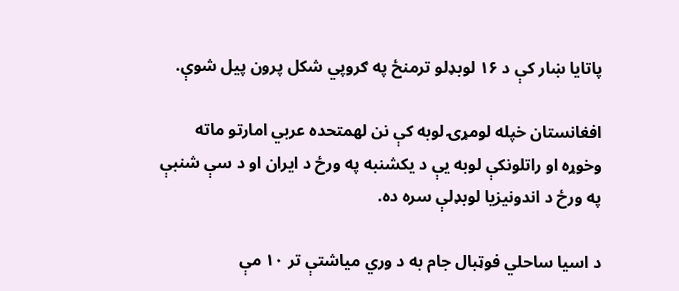پاتایا ښار کې د ۱۶ لوبډلو ترمنځ په ګروپي شکل پرون پيل شوې.

افغانستان خپله لومړۍ لوبه کې نن لهمتحده عربي امارتو ماته وخوړه او راتلونکې لوبه یې د یکشنبه په ورځ د ایران او د سې شنبې په ورځ د اندونیزيا لوبډلې سره ده.

د اسیا ساحلي فوټبال جام به د وري میاشتې تر ۱۰ مې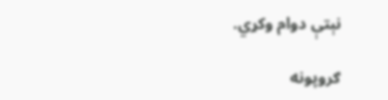نېتې دوام وکړي.

ګروپونه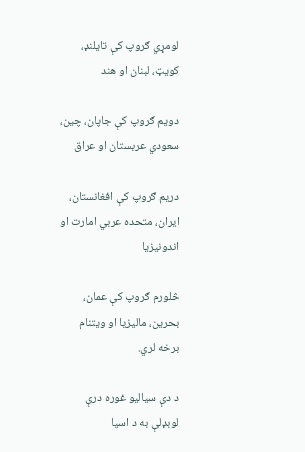لومړي ګروپ کې تایلنډ، کويټ، لبنان او هند

دویم ګروپ کې جاپان، چين، سعودي عربستان او عراق

دریم ګروپ کې افغانستان، ایران، متحده عربي امارت او اندونیزيا

څلورم ګروپ کې عمان، بحرین، مالیزيا او ویتنام برخه لري.

د دې سياليو غوره درې لوبډلې به د اسیا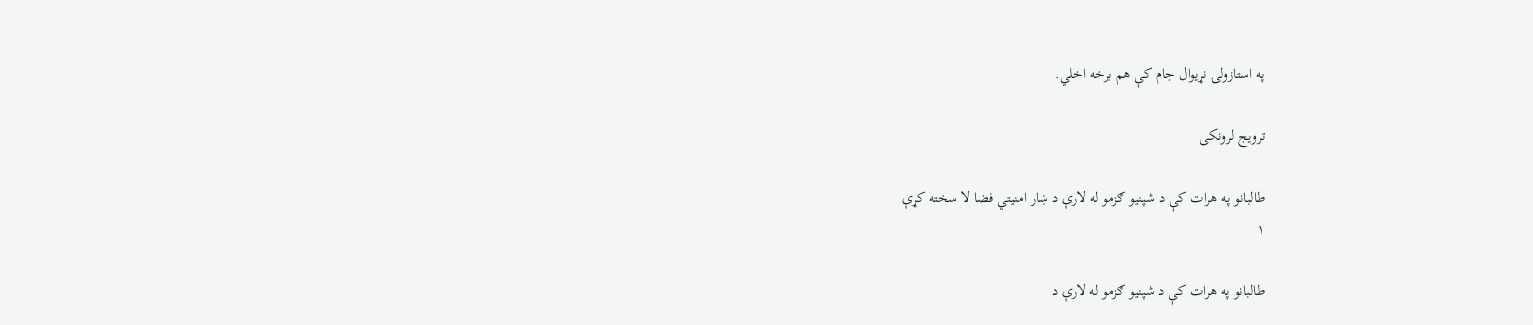په استازولۍ نړيوال جام کې هم برخه اخلي.

ترویج لرونکی

طالبانو په هرات کې د شپنیو ګزمو له لارې د ښار امنیتي فضا لا سخته کړې
۱

طالبانو په هرات کې د شپنیو ګزمو له لارې د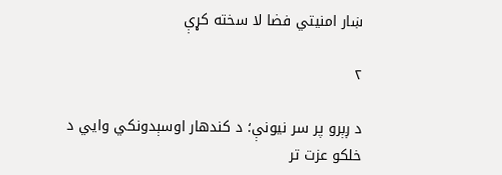ښار امنیتي فضا لا سخته کړې

۲

د ږېرو پر سر نیونې؛ د کندهار اوسېدونکي وایي د خلکو عزت تر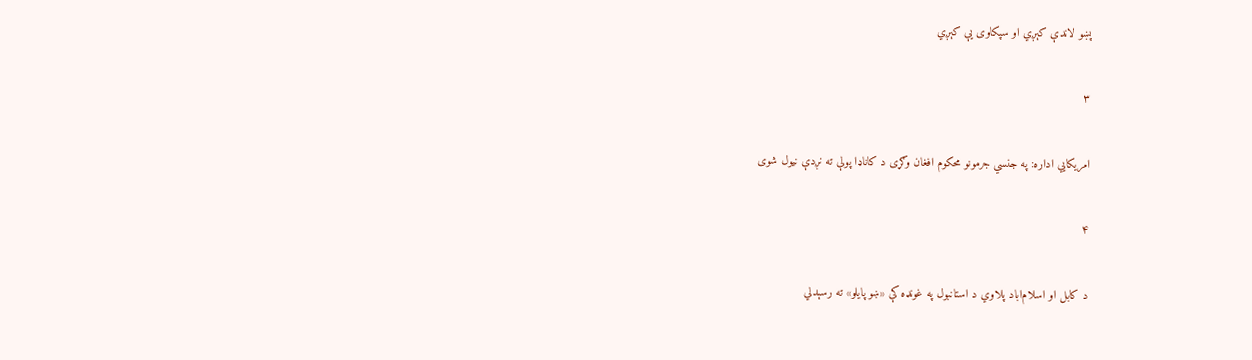پښو لاندې کېږي او سپکاوی یې کېږي

۳

امریکایي اداره: په جنسي جرمونو محکوم افغان وګړی د کاناډا پولې ته نږدې نیول شوی

۴

د کابل او اسلام‌اباد پلاوي د استانبول په غونډه کې «ښو پایلو» ته رسېدلي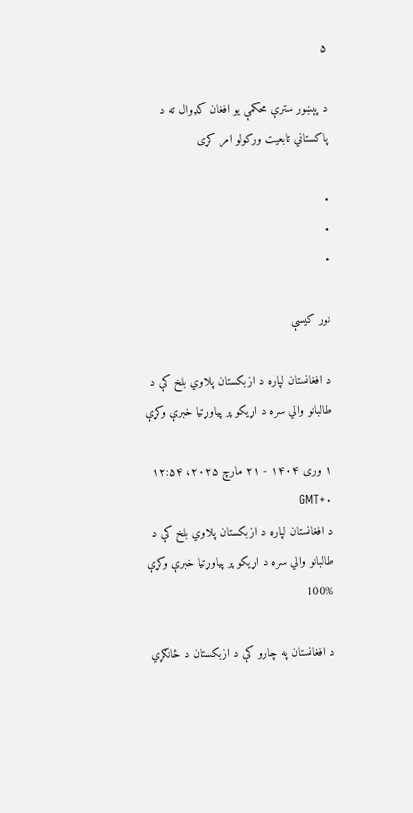۵

د پېښور سترې محکمې یو افغان کډوال ته د پاکستاني تابعیت ورکولو امر کړی

•
•
•

نور کیسې

د افغانستان لپاره د ازبکستان پلاوي بلخ کې د طالبانو والي سره د اړیکو پر پیاوړتیا خبرې وکړې

۱ وری ۱۴۰۴ - ۲۱ مارچ ۲۰۲۵، ۱۲:۵۴ GMT+۰
د افغانستان لپاره د ازبکستان پلاوي بلخ کې د طالبانو والي سره د اړیکو پر پیاوړتیا خبرې وکړې
100%

د افغانستان په چارو کې د ازبکستان د ځانګړي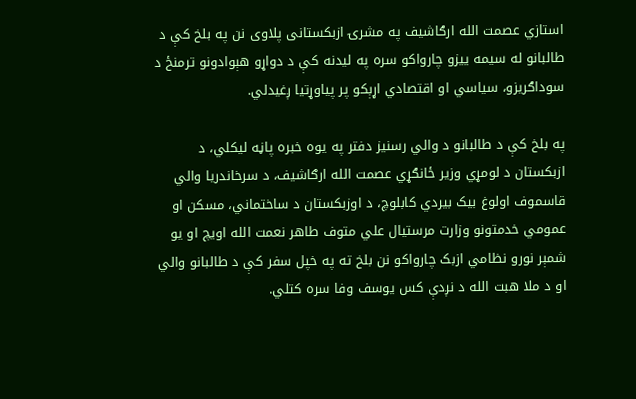استازي عصمت الله ارګاشیف په مشرۍ ازبکستانی پلاوی نن په بلخ کې د طالبانو له سیمه ییزو چارواکو سره په لیدنه کې د دواړو هېوادونو ترمنځ د سوداګریزو، سیاسي او اقتصادي اړېکو پر پیاوړتیا ږغیدلي.

په بلخ کې د طالبانو د والي رسنیز دفتر په یوه خبره پاڼه لیکلي، د ازبکستان د لومړي وزیر ځانګړي عصمت الله ارګاشیف، د سرخاندریا والي قاسموف اولوغ بیک بیردي کابلوچ، د اوزبکستان د ساختماني، مسکن او عمومي خدمتونو وزارت مرستیال علي متوف طاهر نعمت الله اویچ او یو شمېر نورو نظامي ازبک چارواکو نن بلخ ته په خپل سفر کې د طالبانو والي او د ملا هبت الله د نږدې کس یوسف وفا سره کتلي.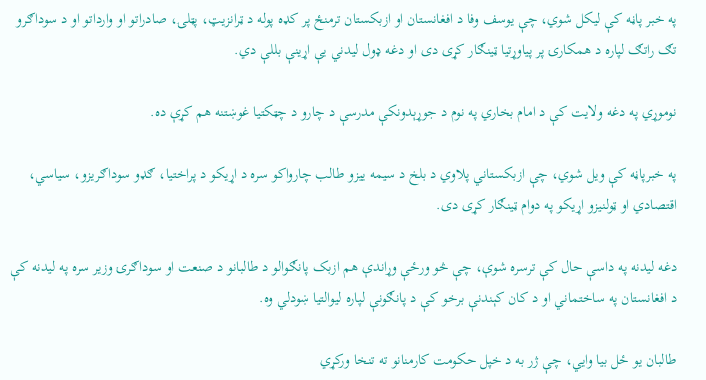په خبر پاڼه کې لیکل شوي، چې یوسف وفا د افغانستان او ازبکستان ترمنځ پر کډه پوله د ټرانزیټ، پټلۍ، صادراتو او وارداتو او د سوداګرو تګ راتګ لپاره د همکارۍ پر پیاوړتیا ټینګار کړی دی او دغه ډول لیدني یې اړینې بللې دي.

نوموړي په دغه ولایت کې د امام بخاري په نوم د جوړېدونکې مدرسې د چارو د چټکتیا غوښتنه هم کړې ده.

په خبرپاڼه کې ویل شوي، چې ازبکستاني پلاوي د بلخ د سیمه ییزو طالب چارواکو سره د اړیکو د پراختیا، ګډو سوداګریزو، سیاسي، اقتصادي او ټولنیزو اړیکو په دوام ټینګار کړی دی.

دغه لیدنه په داسې حال کې ترسره شوې، چې څو ورځې وړاندې هم ازبک پانګوالو د طالبانو د صنعت او سوداګرۍ وزیر سره په لیدنه کې د افغانستان په ساختماني او د کان کېندنې برخو کې د پانګونې لپاره لیوالتیا ښودلي وه.

طالبان یو ځل بیا وايي، چې ژر به د خپل حکومت کارمنانو ته تنخا ورکړي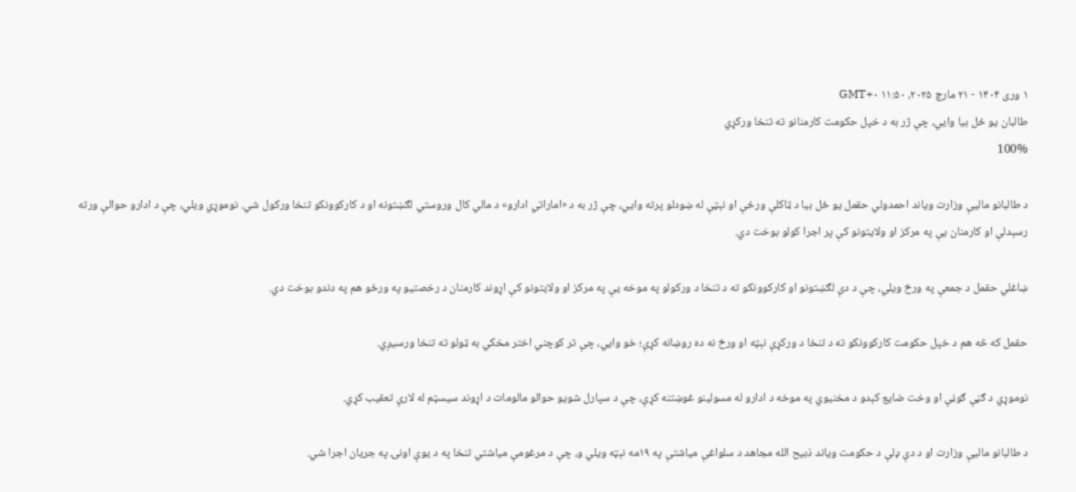۱ وری ۱۴۰۴ - ۲۱ مارچ ۲۰۲۵، ۱۱:۵۰ GMT+۰
طالبان یو ځل بیا وايي، چې ژر به د خپل حکومت کارمنانو ته تنخا ورکړي
100%

د طالبانو ماليې وزارت ویاند احمدولي حقمل يو ځل بیا د ټاکلې ورځې او نېټې له ښودلو پرته وايي، چې ژر به د «اماراتي ادارو» د مالي کال وروستي لګښتونه او د کارکوونکو تنخا ورکول شي. نوموړي ویلي، چې د ادارو حوالې ورته رسېدلې او کارمنان يې په مرکز او ولایتونو کې پر اجرا کولو بوخت دي.

ښاغلي حقمل د جمعې په ورځ ويلي، چې د دې لګښتونو او کارکوونکو ته د تنخا د ورکولو په موخه یې په مرکز او ولایتونو کې اړوند کارمنان د رخصتيو په ورځو هم په دندو بوخت دي.

حقمل که څه هم د خپل حکومت کارکوونکو ته د تنخا د ورکړې نېټه او ورځ نه ده روښانه کړې؛ خو وايي، چې تر کوچني اختر مخکي به ټولو ته تنخا ورسيږي.

نوموړي د ګڼې ګوڼې او وخت ضایع کېدو د مخنيوي په موخه د ادارو له مسولینو غوښتنه کړې، چې د سپارل شویو حوالو مالومات د اړوند سیسټم له لارې تعقیب کړي.

د طالبانو مالیې وزارت او د دې ډلې د حکومت ویاند ذبیح الله مجاهد د سلواغې میاشتې په ۱۹مه نېټه ويلي و، چې د مرغومې میاشتي تنخا په د یوې اونۍ په جريان اجرا شي.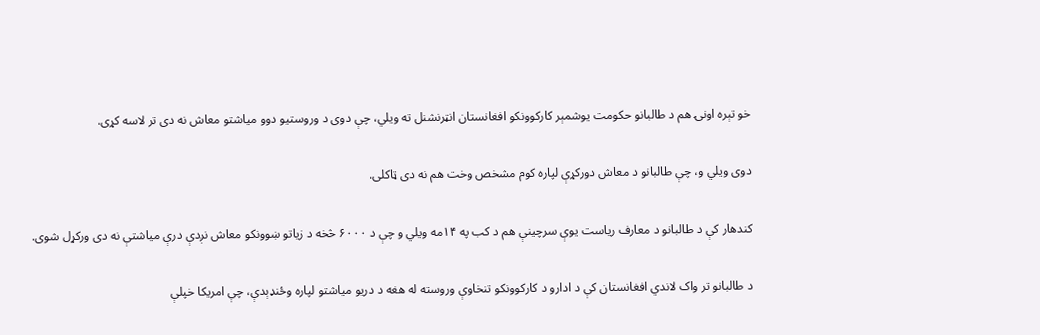خو تېره اونۍ هم د طالبانو حکومت یوشمېر کارکوونکو افغانستان انټرنشنل ته ویلي، چې دوی د وروستیو دوو میاشتو معاش نه دی تر لاسه کړی.

دوی ويلي و، چې طالبانو د معاش دورکړې لپاره کوم مشخص وخت هم نه دی ټاکلی.

کندهار کې د طالبانو د معارف ریاست یوې سرچینې هم د کب په ۱۴مه ویلي و چې د ۶۰۰۰ څخه د زیاتو ښوونکو معاش نږدې درې میاشتې نه دی ورکړل شوی.

د طالبانو تر واک لاندي افغانستان کې د ادارو د کارکوونکو تنخاوې وروسته له هغه د دريو مياشتو لپاره وځنډېدې، چې امریکا خپلې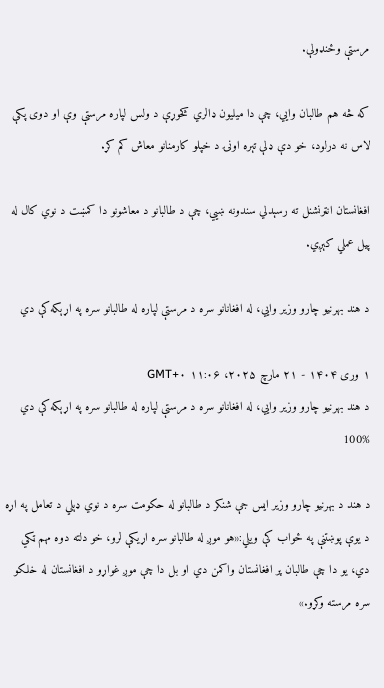مرستې وځنډولې.

که څه هم طالبان وايي، چې دا میلیون ډالري کڅوړې د ولس لپاره مرستې وې او دوی پکې لاس نه درلود، خو دې ډلې تېره اونۍ د خپلو کارمنانو معاش کم کړ.

افغانستان انټرنشنل ته رسېدلي سندونه ښيي، چې د طالبانو د معاشونو دا کمښت د نوي کال له پیل عملي کېږي.

د هند بهرنیو چارو وزیر وايي، له افغانانو سره د مرستې لپاره له طالبانو سره په اړېکه کې دي

۱ وری ۱۴۰۴ - ۲۱ مارچ ۲۰۲۵، ۱۱:۰۶ GMT+۰
د هند بهرنیو چارو وزیر وايي، له افغانانو سره د مرستې لپاره له طالبانو سره په اړېکه کې دي
100%

د هند د بهرنیو چارو وزیر ایس جې شنکر د طالبانو له حکومت سره د نوي ډېلي د تعامل په اړه د یوې پوښتنې په ځواب کې ویلي:«هو موږ له طالبانو سره اړیکې لرو، خو دلته دوه مهم ټکي دي، یو دا چې طالبان پر افغانستان واکمن دي او بل دا چې موږ غواړو د افغانستان له خلکو سره مرسته وکړو.»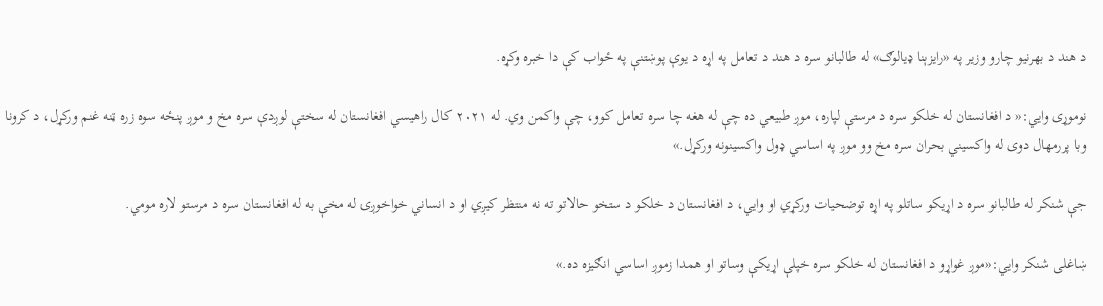د هند د بهرنیو چارو وزیر په «رایزېنا ډیالوګ» له طالبانو سره د هند د تعامل په اړه د یوې پوښتنې په ځواب کې دا خبره وکړه.

نوموړی وايي:« د افغانستان له خلکو سره د مرستې لپاره، موږ طبیعي ده چې له هغه چا سره تعامل کوو، چې واکمن وي. له ۲۰۲۱ کال راهیسي افغانستان له سختې لوږدې سره مخ و موږ پنځه سوه زره ټنه غنم ورکړل، د کرونا وبا پررمهال دوی له واکسیني بحران سره مخ وو موږ په اساسي ډول واکسینونه ورکړل.»

جې شنکر له طالبانو سره د اړیکو ساتلو په اړه توضحیات ورکړي او وايي، د افغانستان د خلکو د ستخو حالاتو ته نه منتظر کیږي او د انساني خواخوږۍ له مخې به له افغانستان سره د مرستو لاره مومي.

ښاغلی شنکر وايي:«موږ غواړو د افغانستان له خلکو سره خپلې اړیکې وساتو او همدا زموږ اساسي انګیزه ده.»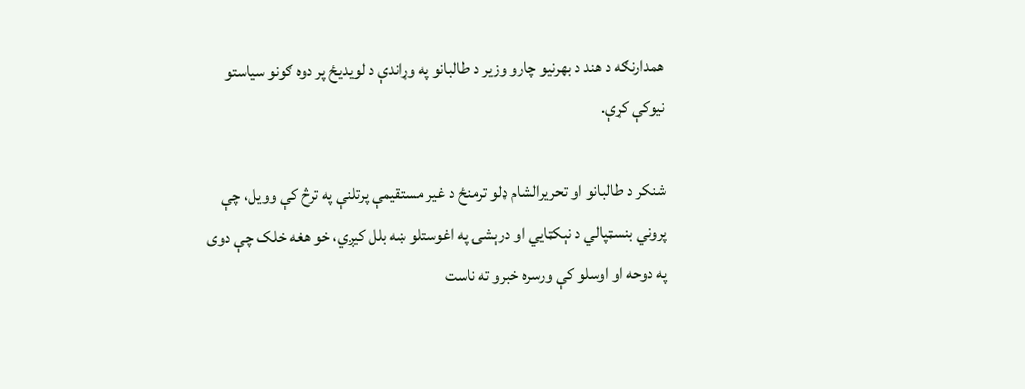همدارنګه د هند د بهرنیو چارو وزیر د طالبانو په وړاندې د لویدیځ پر دوه ګونو سیاستو نیوکې کړې.

شنکر د طالبانو او تحریرالشام ډلو ترمنځ د غیر مستقیمې پرتلنې په ترڅ کې وویل، چې پروني بنسټپالي د نېکټايي او درېشۍ په اغوستلو ښه بلل کیږي، خو هغه خلک چې دوی په دوحه او اوسلو کې ورسره خبرو ته ناست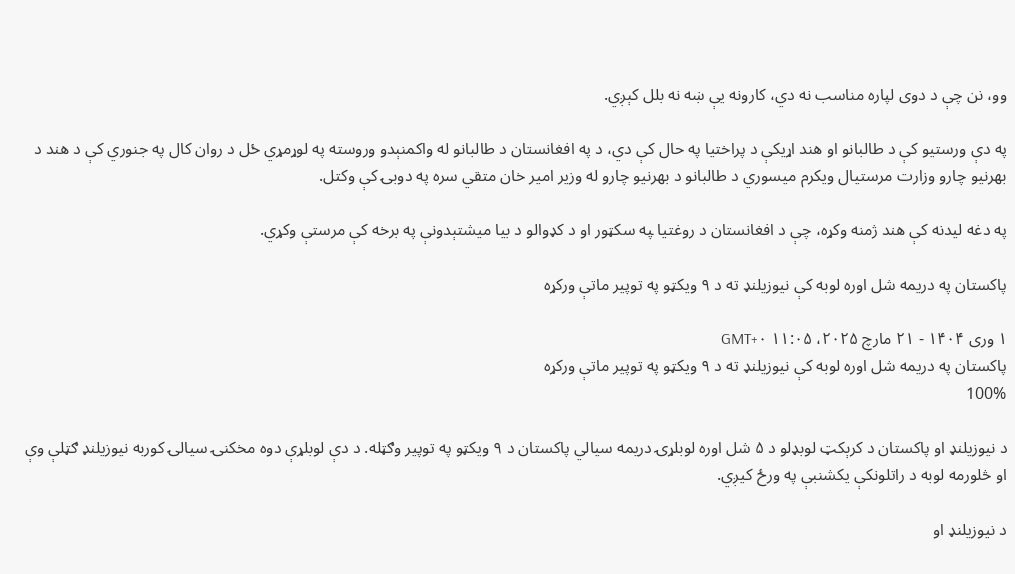وو، نن چې د دوی لپاره مناسب نه دي، کارونه یې ښه نه بلل کېږي.

په دې ورستیو کې د طالبانو او هند اړیکې د پراختیا په حال کې دي، د په افغانستان د طالبانو له واکمنېدو وروسته په لوړمړي ځل د روان کال په جنوري کې د هند د بهرنیو چارو وزارت مرستیال ویکرم میسوري د طالبانو د بهرنیو چارو له وزیر امیر خان متقي سره په دوبۍ کې وکتل.

په دغه لیدنه کې هند ژمنه وکړه، چې د افغانستان د روغتیا ‍په سکټور او د کډوالو د بیا میشتېدونې په برخه کې مرستې وکړي.

پاکستان په دريمه شل اوره لوبه کې نیوزيلنډ ته د ۹ ویکټو په توپير ماتې ورکړه

۱ وری ۱۴۰۴ - ۲۱ مارچ ۲۰۲۵، ۱۱:۰۵ GMT+۰
پاکستان په دريمه شل اوره لوبه کې نیوزيلنډ ته د ۹ ویکټو په توپير ماتې ورکړه
100%

د نيوزيلنډ او پاکستان د کرېکټ لوبډلو د ۵ شل اوره لوبلړۍ دريمه سيالي پاکستان د ۹ ويکټو په توپير وګټله. د دې لوبلړې دوه مخکنۍ سیالۍ کوربه نیوزيلنډ ګټلې وې او څلورمه لوبه د راتلونکې یکشنبې په ورځ کيږي.

د نيوزيلنډ او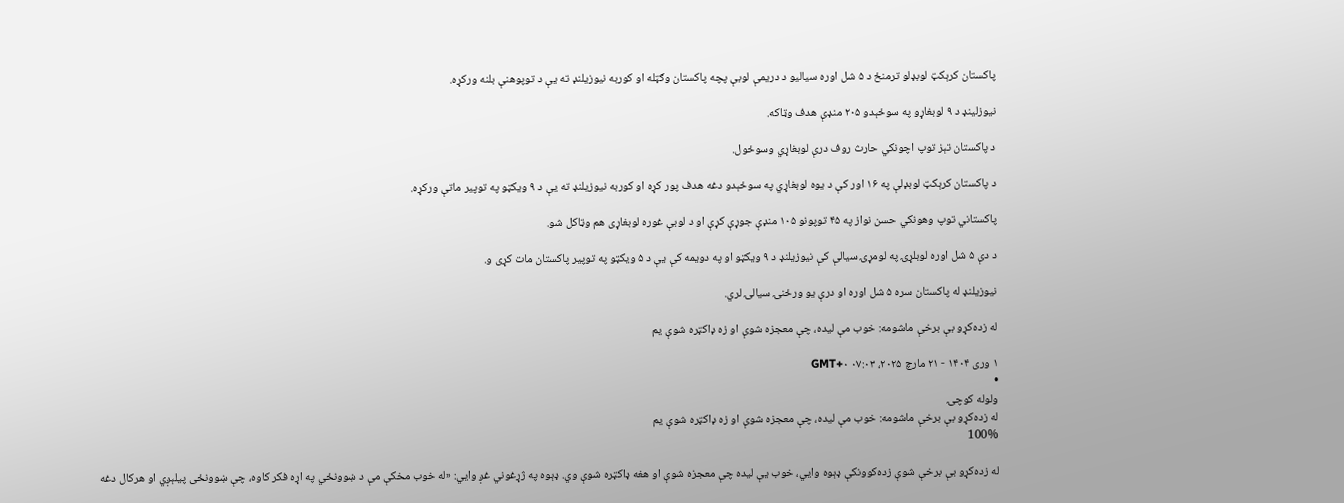پاکستان کرېکټ لوبډلو ترمنځ د ۵ شل اوره سیاليو د دريمې لوبې پچه پاکستان وګټله او کوربه نيوزيلنډ ته يې د توپوهنې بلنه ورکړه.

نیوزلينډ د ۹ لوبغاړو په سوځېدو ۲۰۵ منډې هدف وټاکه.

د پاکستان تېز توپ اچونکي حارث روف درې لوبغاړي وسوځول.

د پاکستان کرېکټ لوبډلې په ۱۶ اور کې د یوه لوبغاړي په سوځېدو دغه هدف پور کړه او کوربه نیوزيلنډ ته یې د ۹ ويکټو په توپير ماتې ورکړه.

پاکستاني توپ وهونکي حسن نواز په ۴۵ توپونو ۱۰۵ منډې جوړې کړې او د لوبې غوره لوبغاړی هم وټاکل شو.

د دې ۵ شل اوره لوبلړۍ په لومړۍ سیالې کې نيوزيلنډ د ۹ ویکټو او په دویمه کې يې د ۵ ويکټو په توپير پاکستان مات کړی و.

نیوزيلنډ له پاکستان سره ۵ شل اوره او درې يو ورځنۍ سيالۍ لري.

له زده‌کړو بې برخې ماشومه: خوب مې لیده، چې معجزه شوې او زه ډاکټره شوې یم

۱ وری ۱۴۰۴ - ۲۱ مارچ ۲۰۲۵، ۰۷:۰۳ GMT+۰
•
ولوله کوچۍ
له زده‌کړو بې برخې ماشومه: خوب مې لیده، چې معجزه شوې او زه ډاکټره شوې یم
100%

له زده‌کړو بې برخې شوې زده‌کوونکې ډېوه وایي، خوب یې لیده چې معجزه شوې او هغه ډاکټره شوې وي. ډېوه په ژړغوني غږ وایي: «له خوب مخکې مې د ښوونځي په اړه فکر کاوه، چې ښوونځی پیلېږي او هرکال دغه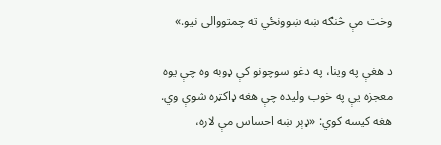وخت مې څنګه ښه ښوونځي ته چمتووالی نیو.»

د هغې په وینا، په دغو سوچونو کې ډوبه وه چې یوه معجزه یې په خوب ولیده چې هغه ډاکټره شوې وي.
هغه کیسه کوي: «ډېر ښه احساس مې لاره،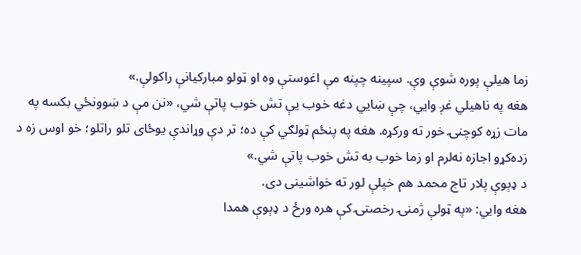زما هیلې پوره شوې وې. سپینه چپنه مې اغوستې وه او ټولو مبارکیانې راکولې.»
هغه په ناهیلي غږ وایي، چې ښایي دغه خوب یې تش خوب پاتې شي، «نن مې د ښوونځي بکسه په مات زړه کوچنۍ خور ته ورکړه. هغه په پنځم ټولګي کې ده؛ تر دې وړاندې یوځای تلو راتلو؛ خو اوس زه د زده‌کړو اجازه نه‌لرم او زما خوب به تش خوب پاتې شي.»
د ډېوې پلار تاج محمد هم خپلې لور ته خواشینی دی.
هغه وایي: «په ټولې ژمنۍ رخصتۍ کې هره ورځ د ډېوې همدا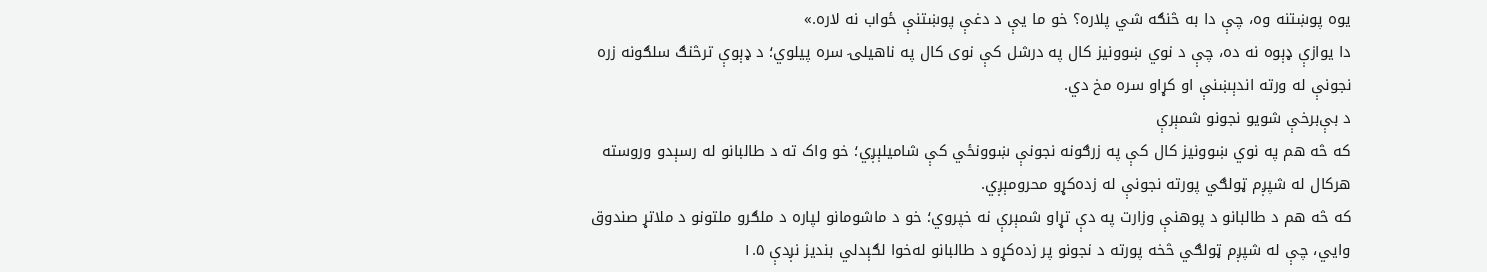یوه پوښتنه وه، چې دا به څنګه شي پلاره؟ خو ما یې د دغې پوښتنې ځواب نه لاره.»
دا یوازې ډېوه نه ده، چې د نوي ښوونیز کال په درشل کې نوی کال په ناهیلۍ سره پیلوي؛ د ډېوې ترڅنګ سلګونه زره نجونې له ورته اندېښنې او کړاو سره مخ دي.
د بې‌برخې شویو نجونو شمېرې
که څه هم په نوي ښوونیز کال کې په زرګونه نجونې ښوونځي کې شامیلېږي؛ خو واک ته د طالبانو له رسېدو وروسته هرکال له شپږم ټولګي پورته نجونې له زده‌کړو محرومېږي.
که څه هم د طالبانو د پوهنې وزارت په دې تړاو شمېرې نه خپروي؛ خو د ماشومانو لپاره د ملګرو ملتونو د ملاتړ صندوق وایي، چې له شپږم ټولګي څخه پورته د نجونو پر زده‌کړو د طالبانو له‌خوا لګېدلي بندیز نږدې ۱.۵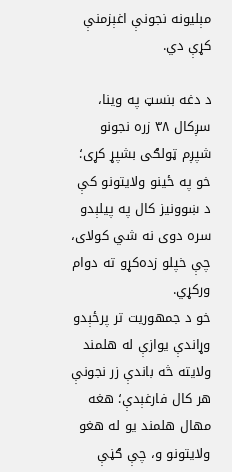مېلیونه نجونې اغېزمنې کړې دي.

د دغه بنسټ په وینا، سږکال ۳۸ زره نجونو شپږم ټولګی بشپړ کړی؛ خو په ځینو ولایتونو کې د ښوونیز کال په پیلېدو سره دوی نه شي کولای، چې خپلو زده‌کړو ته دوام ورکړي.
خو د جمهوریت تر پرځېدو وړاندې یوازې له هلمند ولایته څه باندې زر نجونې هر کال فارغېدې؛ هغه مهال هلمند یو له هغو ولایتونو و، چې ګڼې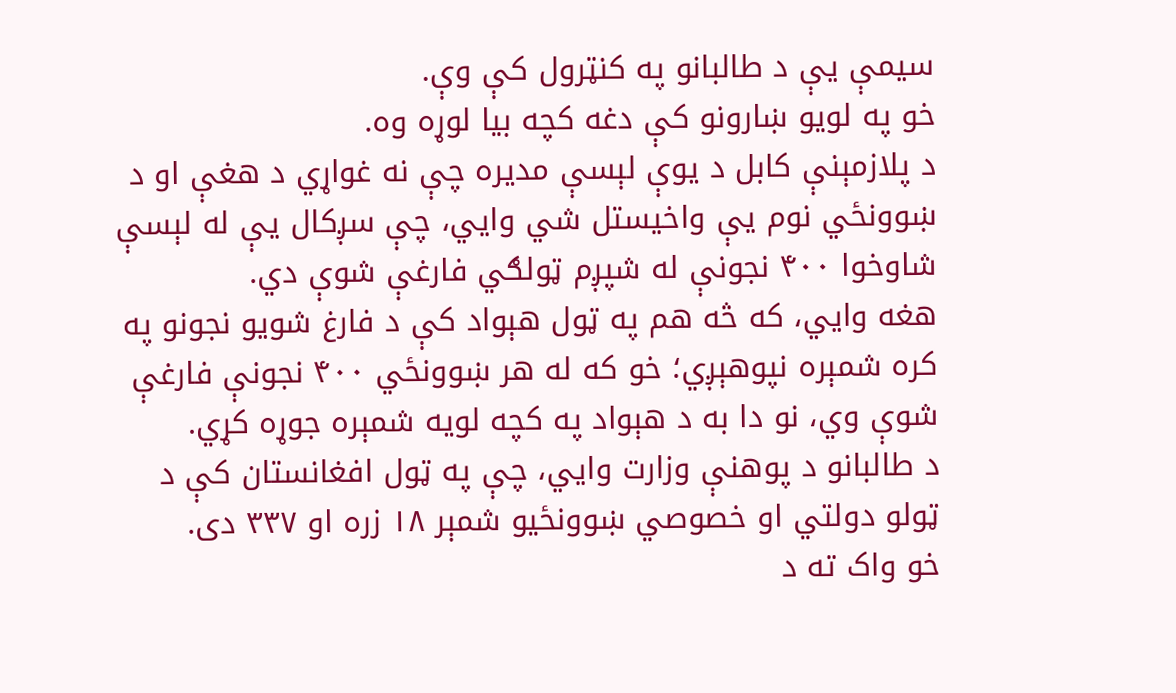سیمې یې د طالبانو په کنټرول کې وې.
خو په لویو ښارونو کې دغه کچه بیا لوړه وه.
د پلازمېنې کابل د یوې لېسې مدیره چې نه غواړي د هغې او د ښوونځي نوم یې واخیستل شي وایي، چې سږکال یې له لېسې شاوخوا ۴۰۰ نجونې له شپږم ټولګي فارغې شوې دي.
هغه وایي، که څه هم په ټول هېواد کې د فارغ شویو نجونو په کره شمېره نپوهېږي؛ خو که له هر ښوونځي ۴۰۰ نجونې فارغې شوې وي، نو دا به د هېواد په کچه لویه شمېره جوړه کړي.
د طالبانو د پوهنې وزارت وایي، چې په ټول افغانستان کې د ټولو دولتي او خصوصي ښوونځیو شمېر ۱۸ زره او ۳۳۷ دی.
خو واک ته د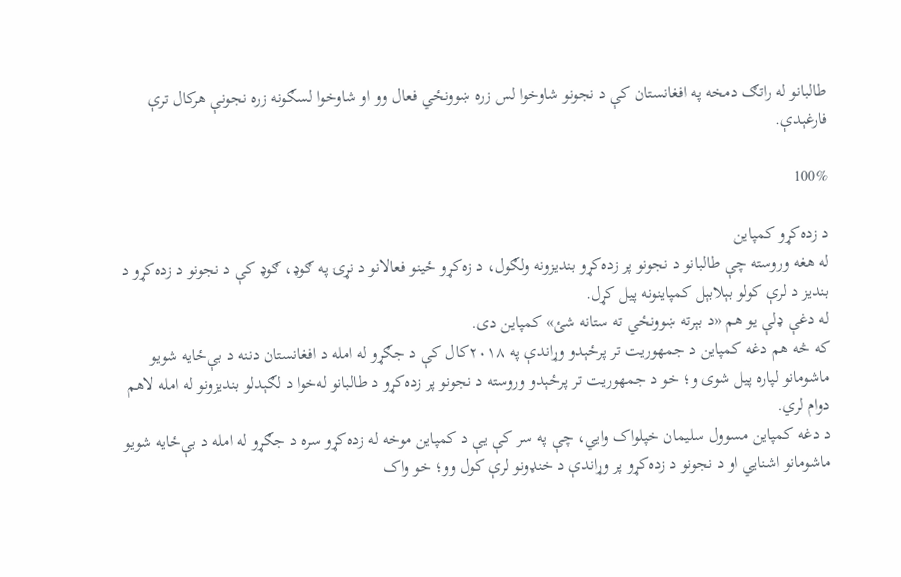طالبانو له راتګ دمخه په افغانستان کې د نجونو شاوخوا لس زره ښوونځي فعال وو او شاوخوا لسګونه زره نجونې هرکال ترې فارغېدې.

100%

د زده‌کړو کمپاین
له هغه وروسته چې طالبانو د نجونو پر زده‌کړو بندیزونه ولګول، د زه‌کړو ځینو فعالانو د نړۍ په ګوډ، ګوډ کې د نجونو د زده‌کړو د بندیز د لرې کولو بېلابېل کمپاینونه پیل کړل.
له دغې ډلې یو هم «د بېرته ښوونځي ته ستانه شئ» کمپاین دی.
که څه هم دغه کمپاین د جمهوریت تر پرځېدو وړاندې په ۲۰۱۸کال کې د جګړو له امله د افغانستان دننه د بې‌ځایه شویو ماشومانو لپاره پیل شوی و؛ خو د جمهوریت تر پرځېدو وروسته د نجونو پر زده‌کړو د طالبانو له‌خوا د لګېدلو بندیزونو له امله لاهم دوام لري.
د دغه کمپاین مسوول سلیمان خپلواک وایي، چې په سر کې یې د کمپاین موخه له زده‌کړو سره د جګړو له امله د بې‌ځایه شویو ماشومانو اشنایي او د نجونو د زده‌کړو پر وړاندې د خنډونو لرې کول وو؛ خو واک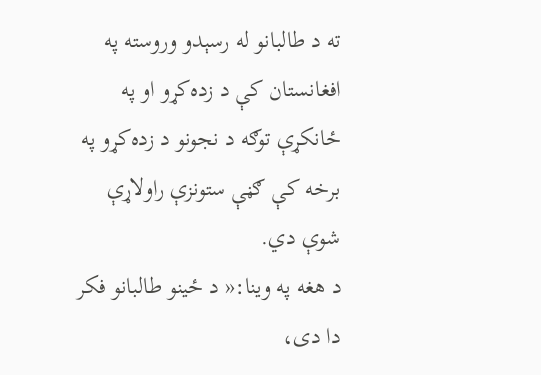ته د طالبانو له رسېدو وروسته په افغانستان کې د زده‌کړو او په ځانکړې توګه د نجونو د زده‌کړو په برخه کې ګڼې ستونزې راولاړې شوې دي.
د هغه په وینا:« د ځینو طالبانو فکر دا دی،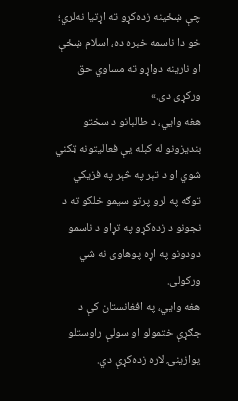چې ښځینه زده‌کړو ته اړتیا نه‌لري؛ خو دا ناسمه خبره ده، اسلام ښځې او نارینه دواړو ته مساوي حق ورکړی دی.»
هغه وایي، د طالبانو د سختو بندیزونو له کبله یې فعالیتونه ټکني شوي او د تېر په څېر په فزیکي توګه په لرو پرتو سیمو خلکو ته د نجونو د زده‌کړو په تړاو د ناسمو دودونو په اړه پوهاوی نه شي ورکولی.
هغه وایي، په افغانستان کې د جګړې ختمولو او سولې راوستلو یوازینۍ لاره زده‌کړې دي.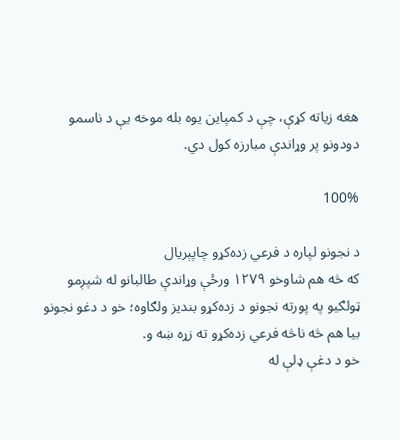هغه زیاته کړې، چې د کمپاین یوه بله موخه یې د ناسمو دودونو پر وړاندې مبارزه کول دي.

100%

د نجونو لپاره د فرعي زده‌کړو چاپېریال
که څه هم شاوخو ۱۲۷۹ ورځې وړاندې طالبانو له شپږمو ټولګیو په پورته نجونو د زده‌کړو بندیز ولګاوه؛ خو د دغو نجونو بیا هم څه ناڅه فرعي زده‌کړو ته زړه ښه و.
خو د دغې ډلې له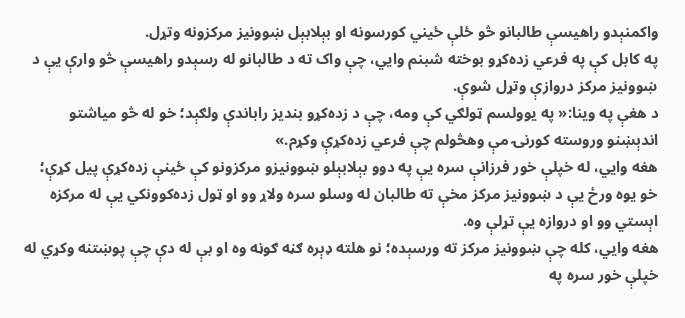واکمنېدو راهیسې طالبانو څو ځلې ځیني کورسونه او بېلابېل ښوونیز مرکزونه وتړل.
په کابل کې په فرعي زده‌کړو بوخته شبنم وایي، چې واک ته د طالبانو له رسېدو راهیسې څو وارې یې د ښوونیز مرکز دروازې وتړل شوې.
د هغې په وینا:« په یوولسم ټولګي کې ومه، چې د زده‌کړو بندیز راباندې ولګېد؛ خو له څو میاشتو اندېښنو وروسته کورنۍ مې وهڅولم چې فرعي زده‌کړې وکړم.»
هغه وایي، له خپلې خور فرزانې سره یې په دوو بېلابېلو ښوونیزو مرکزونو کې ځینې زده‌کړې پیل کړې؛ خو یوه ورځ یې د ښوونیز مرکز مخې ته طالبان له وسلو سره ولاړ وو او ټول زده‌کوونکي یې له مرکزه اېستي وو او دروازه یې تړلې وه.
هغه وایي، کله چې ښوونیز مرکز ته ورسېده؛ نو هلته ډېره ګڼه ګوڼه وه او بې له دې چې پوښتنه وکړي له خپلې خور سره په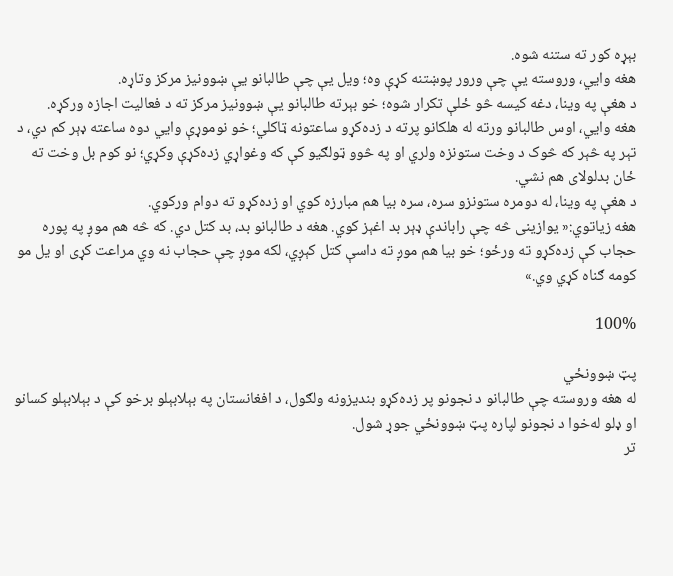بېړه کور ته ستنه شوه.
هغه وایي، وروسته یې چې ورور پوښتنه کړې وه؛ ویل یې چې طالبانو یې ښوونیز مرکز وتاړه.
د هغې په وینا، دغه کیسه څو ځلې تکرار شوه؛ خو بېرته طالبانو یې ښوونیز مرکز ته د فعالیت اجازه ورکړه.
هغه وایي، اوس طالبانو ورته له هلکانو پرته د زده‌کړو ساعتونه ټاکلي؛ خو نوموړې وایي دوه ساعته ډېر کم دي، د تېر په څېر که څوک د وخت ستونزه ولري او په څوو ټولګیو کې که وغواړي زده‌کړې وکړي؛ نو کوم بل وخت ته ځان بدلولای هم نشي.
د هغې په وینا، له دومره ستونزو سره، سره بیا هم مبارزه کوي او زده‌کړو ته دوام ورکوي.
هغه زیاتوي:« یوازینی څه چې راباندې ډېر بد اغېز کوي. هغه د طالبانو بد، بد کتل دي. که څه هم موږ په پوره حجاب کې زده‌کړو ته ورځو؛ خو بیا هم موږ ته داسې کتل کېږي، لکه موږ چې حجاب نه وي مراعت کړی او یل مو کومه ګناه کړي وي.»

100%

پټ ښوونځي
له هغه وروسته چې طالبانو د نجونو پر زده‌کړو بندیزونه ولګول، د افغانستان په بېلابېلو برخو کې د بېلابېلو کسانو او ډلو له‌خوا د نجونو لپاره پټ ښوونځي جوړ شول.
تر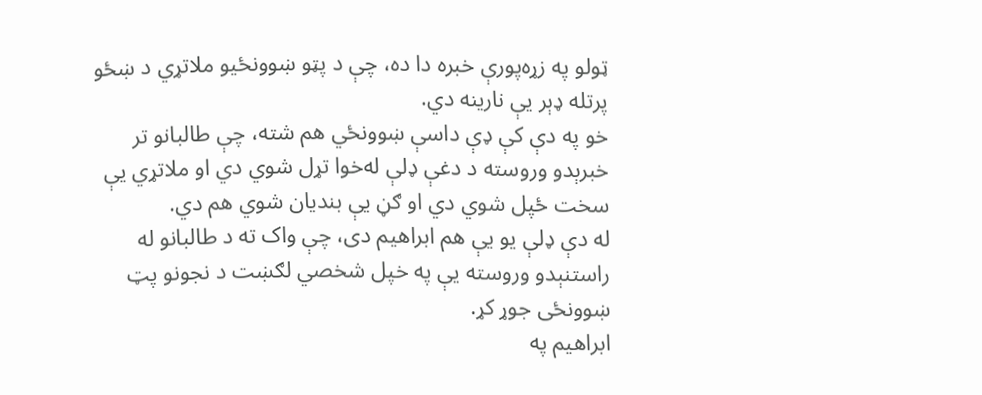ټولو په زړه‌پورې خبره دا ده، چې د پټو ښوونځيو ملاتړي د ښځو پرتله ډېر یې نارینه دي.
خو په دې کې ډې داسې ښوونځي هم شته، چې طالبانو تر خبرېدو وروسته د دغې ډلې له‌خوا تړل شوي دي او ملاتړي یې سخت ځپل شوي دي او ګڼ یې بندیان شوي هم دي.
له دې ډلې یو یې هم ابراهیم دی، چې واک ته د طالبانو له راستنېدو وروسته یې په خپل شخصي لګښت د نجونو پټ ښوونځی جوړ کړ.
ابراهیم په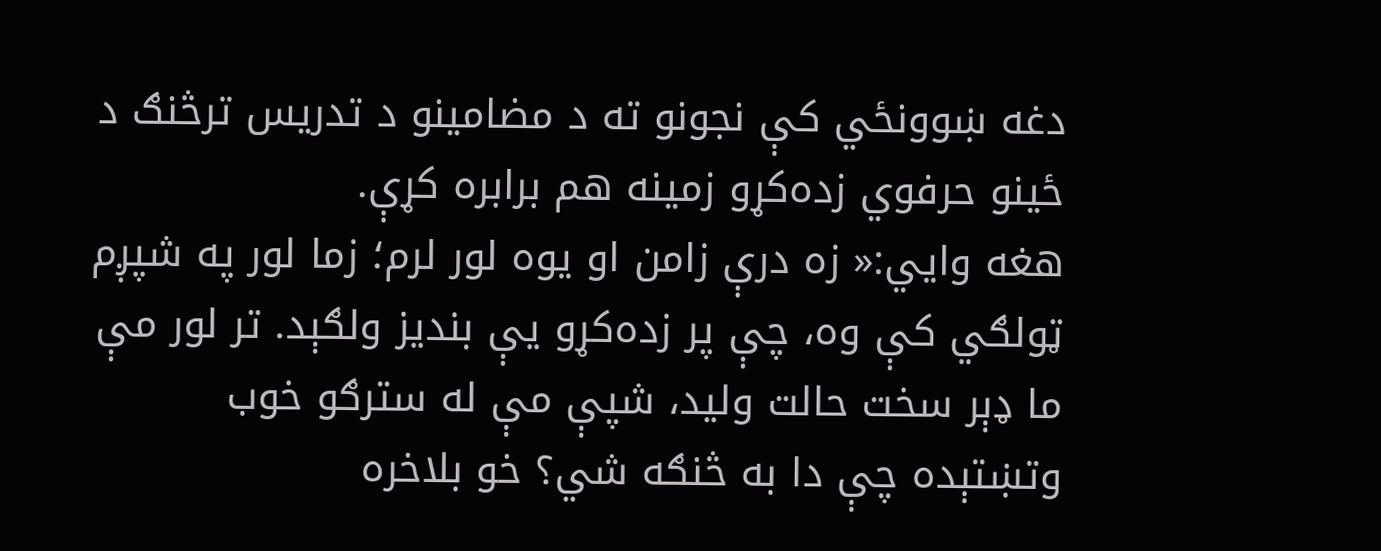دغه ښوونځي کې نجونو ته د مضامینو د تدریس ترڅنګ د ځینو حرفوي زده‌کړو زمینه هم برابره کړې.
هغه وایي:« زه درې زامن او یوه لور لرم؛ زما لور په شپږم ټولګي کې وه، چې پر زده‌کړو یې بندیز ولګېد. تر لور مې ما ډېر سخت حالت ولید، شپې مې له سترګو خوب وتښتېده چې دا به څنګه شي؟ خو بلاخره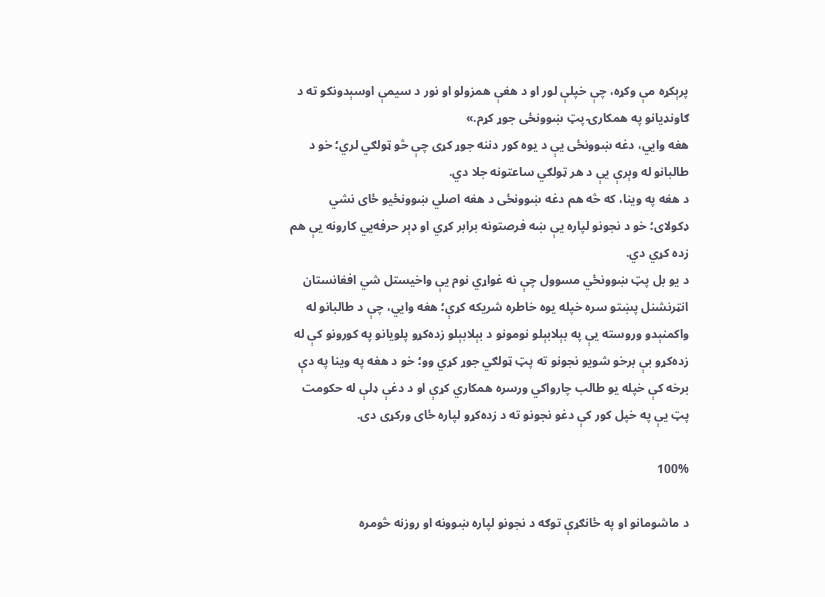پرېکړه مې وکړه، چې خپلې لور او د هغې همزولو او نور د سیمې اوسېدونکو ته د ګاونډیانو په همکارۍ پټ ښوونځی جوړ کړم.»
هغه وایي، دغه ښوونځی یې د یوه کور دننه جوړ کړی چې څو ټولګي لري؛ خو د طالبانو له وېرې یې د هر ټولګي ساعتونه جلا دي.
د هغه په وینا، که څه هم دغه ښوونځی د هغه اصلي ښوونځیو ځای نشي ډکولای؛ خو د نجونو لپاره یې ښه فرصتونه برابر کړي او ډېر حرفه‌یي کارونه یې هم زده کړي دي.
د یو بل پټ ښوونځي مسوول چې نه غواړي نوم یې واخیستل شي افغانستان انټرنشنل پښتو سره خپله یوه خاطره شریکه کړې؛ هغه وایي، چې د طالبانو له واکمنېدو وروسته یې په بېلابېلو نومونو د بېلابېلو زده‌کړو پلویانو په کورونو کې له زده‌کړو بې برخو شویو نجونو ته پټ ټولګي جوړ کړي وو؛ خو د هغه په وینا په دې برخه کې خپله یو طالب چارواکي ورسره همکاري کړې او د دغې ډلې له حکومت پټ یې په خپل کور کې دغو نجونو ته د زده‌کړو لپاره ځای ورکړی دی.

100%

د ماشومانو او په ځانګړې توګه د نجونو لپاره ښوونه او روزنه څومره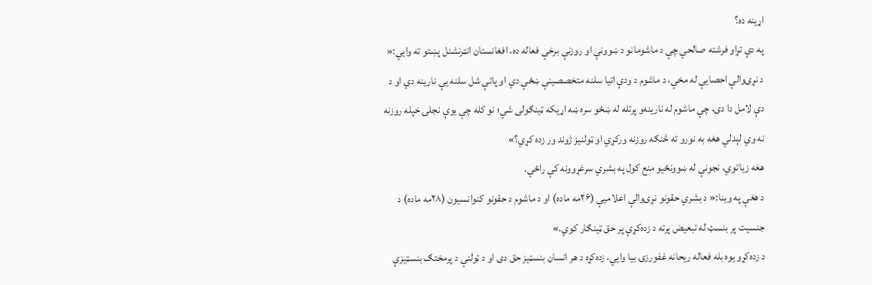اړینه ده؟
په دې تړاو فرشته صالحي چې د ماشومانو د ښوونې او روزنې برخې فعاله ده، افغانستان انټرنشنل پښتو ته وايي:« د نړۍوالې احصایې له مخې، د ماشوم د ودې اتیا سلنه متخصصینې ښځې دي او پاتې شل سلنه یې نارینه دي او د دې لامل دا دی، چې ماشوم له نارینه‌و پرتله له ښځو سره ښه اړیکه ټینګولی شي؛ نو کله چې یوې نجلۍ خپله روزنه نه وي لېدلي هغه به نورو ته څنګه روزنه ورکړي او ټولنیز ژوند ور زده کړي؟»
هغه زیاتوي، نجونې له ښوونځیو منع کول په بشري سرغړوونه کې راځي.
د هغې په وینا:« د بشري حقونو نړۍوالې اعلامیې (۲۶مه ماده) او د ماشوم د حقونو کنوانسیون (۲۸مه ماده) د جنسیت پر بنسټ له تبعیض پرته د زده‌کړې پر حق ټینګار کوي.»
د زده‌کړو یوه بله فعاله ریحانه غفورزۍ بیا وایي، زده‌کړه د هر انسان بنسټیز حق دی او د ټولنې د پرمختګ بنسټیزې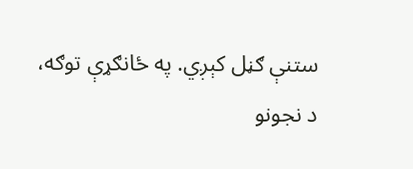ستنې ګڼل کېږي. په ځانګړې توګه، د نجونو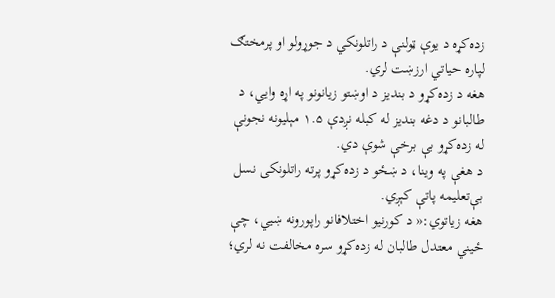زده‌کړه د یوې ټولنې د راتلونکي د جوړولو او پرمختګ لپاره حیاتي ارزښت لري.
هغه د زده‌کړو د بندیز د اوښتو زیانونو په اړه وایي، د طالبانو د دغه بندیز له کبله نږدې ۱.۵ مېلیونه نجونې له زده‌کړو بې برخې شوې دي.
د هغې په وینا، د ښځو د زده‌کړو پرته راتلونکی نسل بې‌تعلیمه پاتې کېږي.
هغه زیاتوي:« د کورنیو اختلافانو راپورونه ښيي، چې ځیني معتدل طالبان له زده‌کړو سره مخالفت نه لري؛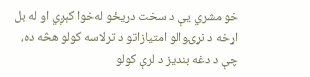خو مشري یې د سخت‌ دریځو له‌خوا کېږي او له بل اړخه د نړۍوالو امتیازاتو د ترلاسه کولو هڅه ده، چې د دغه بندیز د لرې کولو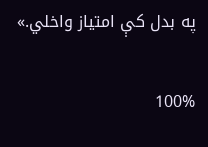په بدل کې امتیاز واخلي.»

100%